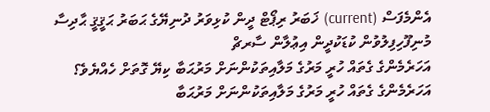އެންމެފަސް (current) ޚަބަރު ރިޕޯޓް ދީން ކުޅިވަރު ދުނިޔޭގެ ޙަބަރު ޙަޤީޤީ ޙާދިސާ މުނިފޫހިފިލުވުން ކުޑަކުދީން އިޢުލާން ސާރޗް
އަހަރެމެންގެ ގެތައް ހުރީ މަރުގެ މަލާއިތަކުންނަށް މަރުޙަބާ ކިޔޭ ގޮތަށް ހެއްޔެވެ؟
އަހަރެމެންގެ ގެތައް ހުރީ މަރުގެ މަލާއިތަކުންނަށް މަރުޙަބާ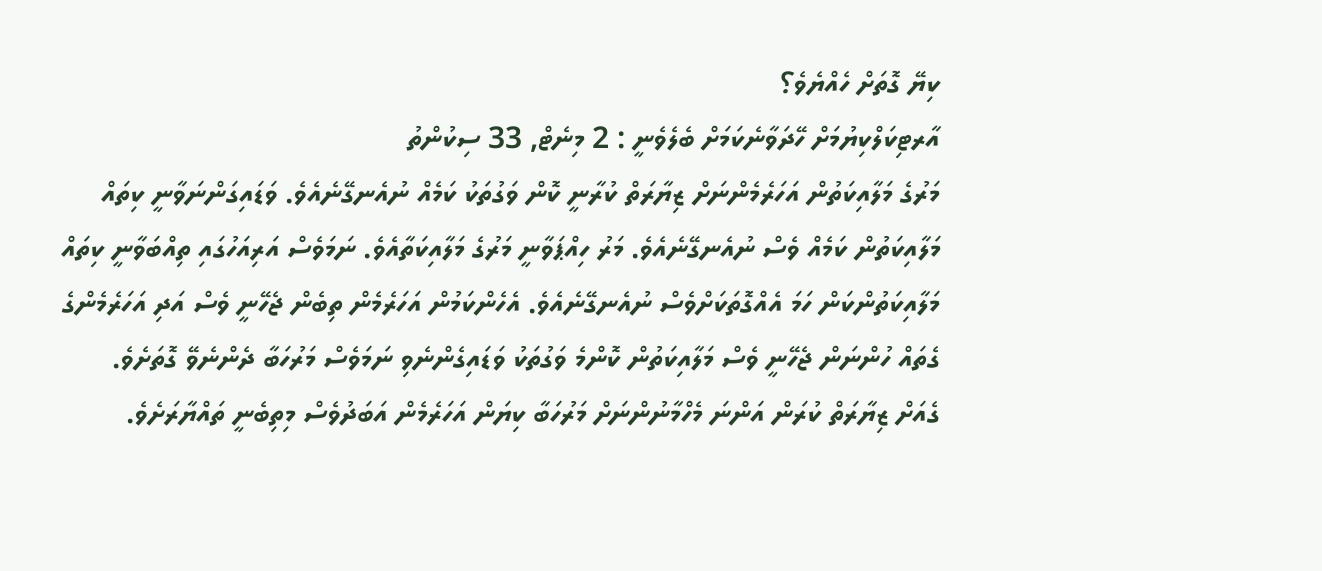ކިޔޭ ގޮތަށް ހެއްޔެވެ؟
އާރޓިކަލްކިޔުމަށް ހޭދަވާނެކަމަށް ބެލެވެނީ : 2 މިނެޓް, 33 ސިކުންތު
މަރުގެ މަލާއިކަތުން އަހަރެމެންނަށް ޒިޔާރަތް ކުރާނީ ކޮން ވަގުތަކު ކަމެއް ނުއެނގޭނެއެވެ. ވަޑައިގަންނަވާނީ ކިތައް މަލާއިކަތުން ކަމެއް ވެސް ނުއެނގޭނެއެވެ. މަރު ހިއްޕަވާނީ މަރުގެ މަލާއިކަތާއެވެ. ނަމަވެސް އަރިއަހުގައި ތިއްބަވާނީ ކިތައް މަލާއިކަތުންކަން ހަމަ އެއްގޮތަކަށްވެސް ނުއެނގޭނެއެވެ. އެހެންކަމުން އަހަރެމެން ތިބެން ޖެހޭނީ ވެސް އަދި އަހަރެމެންގެ ގެތައް ހުންނަން ޖެހޭނީ ވެސް މަލާއިކަތުން ކޮންމެ ވަގުތަކު ވަޑައިގެންނެވި ނަމަވެސް މަރުހަބާ ދެންނެވޭ ގޮތަށެވެ.
ގެއަށް ޒިޔާރަތް ކުރަން އަންނަ މެހްމާނުންނަށް މަރުހަބާ ކިޔަން އަހަރެމެން އަބަދުވެސް މިތިބެނީ ތައްޔާރަށެވެ.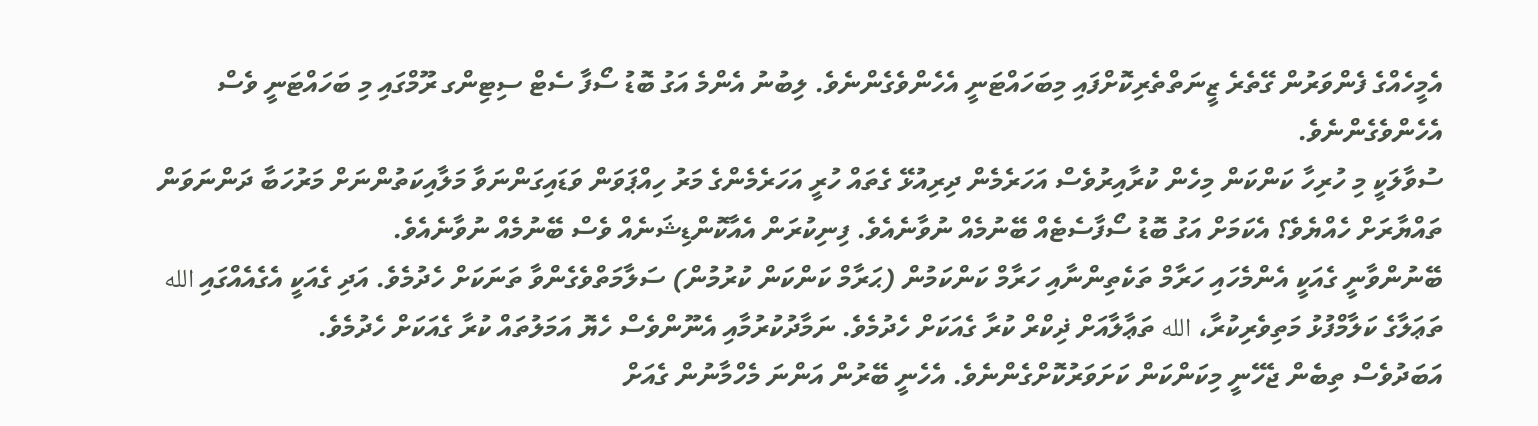އެމީހެއްގެ ފެންވަރުން ގޭތެރެ ޒީނަތްތެރިކޮށްފައި މިބަހައްޓަނީ އެހެންވެގެންނެވެ. ލިބުނު އެންމެ އަގު ބޮޑު ސޯފާ ސެޓް ސިޓިންގ ރޫމްގައި މި ބަހައްޓަނީ ވެސް އެހެންވެގެންނެވެ.
ސުވާލަކީ މި ހުރިހާ ކަންކަން މިހެން ކުރާއިރުވެސް އަހަރެމެން ދިރިއުޅޭ ގެތައް ހުރީ އަހަރެމެންގެ މަރު ހިއްޕަވަން ވަޑައިގަންނަވާ މަލާއިކަތުންނަށް މަރުހަބާ ދަންނަވަން ތައްޔާރަށް ހެއްޔެވެ؟ އެކަމަށް އަގު ބޮޑު ސޯފާސެޓެއް ބޭނުމެއް ނުވާނެއެވެ. ފިނިކުރަން އެއާކޮންޑިޝަނެއް ވެސް ބޭނުމެއް ނުވާނެއެވެ.
ބޭނުންވާނީ ގެއަކީ އެންމެހައި ހަރާމް ތަކެތިންނާއި ހަރާމް ކަންކަމުން (ޙަރާމް ކަންކަން ކުރުމުން) ސަލާމަތްވެގެންވާ ތަނަކަށް ހެދުމެވެ. އަދި ގެއަކީ އެގެއެއްގައި الله ތަޢަލާގެ ކަލާމްފުޅު މަތިވެރިކުރާ، الله ތަޢާލާއަށް ޛިކްރް ކުރާ ގެއަކަށް ހެދުމެވެ. ނަމާދުކުރުމާއި އެނޫންވެސް ހެޔޮ އަމަލުތައް ކުރާ ގެއަކަށް ހެދުމެވެ.
އަބަދުވެސް ތިބެން ޖެހޭނީ މިކަންކަން ކަށަވަރުކޮށްގެންނެވެ. އެހެނީ ބޭރުން އަންނަ މެހްމާނުން ގެއަށް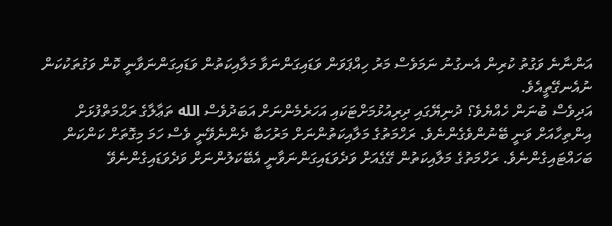އަންނާނެ ވަގުތު ކުރިން އެނގުނު ނަމަވެސް މަރު ހިއްޕަވަން ވަޑައިގަންނަވާ މަލާއިކަތުން ވަޑައިގަންނަވާނީ ކޮން ވަގުތަކުކަން ނުއެނގޭތީއެވެ.
އަދިވެސް ބުނަން ހެއްޔެވެ؟ ދުނިޔޭގައި ދިރިއުޅުމަށްޓަކައި އަހަރެމެންނަށް އަބަދުވެސް الله ތަޢާލާގެ ރަޙްމަތްފުޅަށް އިންތިހާއަށް ވަނީ ބޭނުންވެގެންނެވެ. ރަހްމަތުގެ މަލާއިކަތުންނަށް މަރުހަބާ ދެންނެވޭނީ ވެސް ހަމަ މިގޮތަށް ކަންކަން ބަހައްޓައިގެންނެވެ. ރަހްމަތުގެ މަލާއިކަތުން ގޭގެއަށް ވަދެވަޑައިގަންނަވާނީ އެބޭކަލުންނަށް ވަދެވަޑައިގެންނެވޭ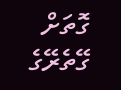ގޮތަށް ގޭތެރޭގެ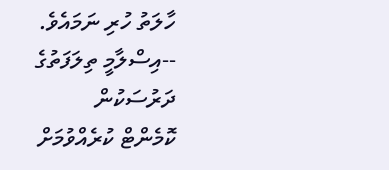ހާލަތު ހުރި ނަމައެވެ.
--އިސްލާމީ ތިލަފަތުގެ ދަރުސަކުން
ކޮމެންޓް ކުރެއްވުމަށް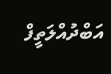އަބްދުއްލަތީފް